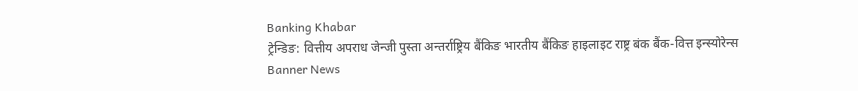Banking Khabar
ट्रेन्डिङ: वित्तीय अपराध जेन्जी पुस्ता अन्तर्राष्ट्रिय बैंकिङ भारतीय बैंकिङ हाइलाइट राष्ट्र बंक बैंक-वित्त इन्स्योरेन्स
Banner News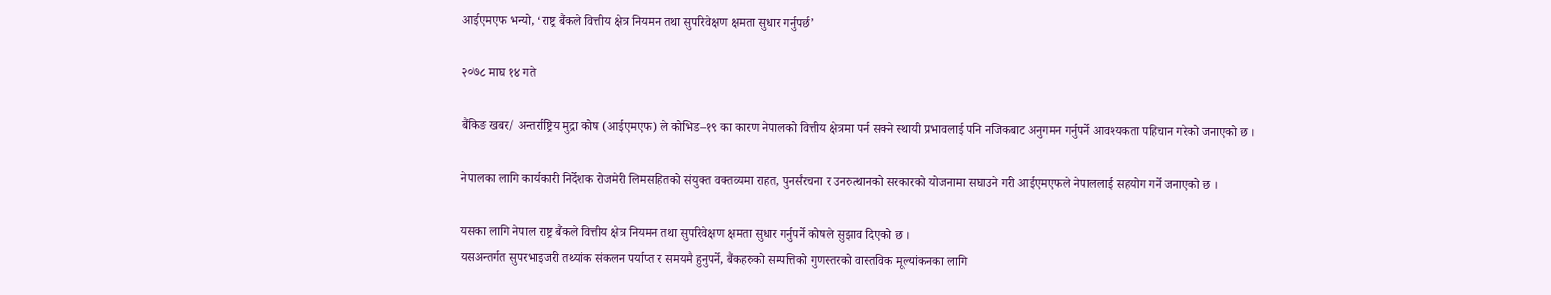आईएमएफ भन्यो, ‘राष्ट्र बैंकले वित्तीय क्षेत्र नियमन तथा सुपरिवेक्षण क्षमता सुधार गर्नुपर्छ’

२०७८ माघ १४ गते

बैंकिङ खबर/ अन्तर्राष्ट्रिय मुद्रा कोष (आईएमएफ) ले कोभिड–१९ का कारण नेपालको वित्तीय क्षेत्रमा पर्न सक्ने स्थायी प्रभावलाई पनि नजिकबाट अनुगमन गर्नुपर्ने आवश्यकता पहिचान गरेको जनाएको छ ।

नेपालका लागि कार्यकारी निर्देशक रोजमेरी लिमसहितको संयुक्त वक्तव्यमा राहत, पुनर्संरचना र उनरुत्थानको सरकारको योजनामा सघाउने गरी आईएमएफले नेपाललाई सहयोग गर्ने जनाएको छ ।

यसका लागि नेपाल राष्ट्र बैंकले वित्तीय क्षेत्र नियमन तथा सुपरिवेक्षण क्षमता सुधार गर्नुपर्ने कोषले सुझाव दिएको छ ।
यसअन्तर्गत सुपरभाइजरी तथ्यांक संकलन पर्याप्त र समयमै हुनुपर्ने, बैंकहरुको सम्पत्तिको गुणस्तरको वास्तविक मूल्यांकनका लागि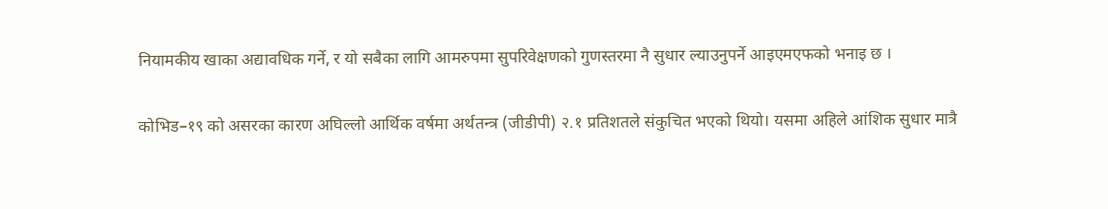नियामकीय खाका अद्यावधिक गर्ने, र यो सबैका लागि आमरुपमा सुपरिवेक्षणको गुणस्तरमा नै सुधार ल्याउनुपर्ने आइएमएफको भनाइ छ ।

कोभिड–१९ को असरका कारण अघिल्लो आर्थिक वर्षमा अर्थतन्त्र (जीडीपी) २.१ प्रतिशतले संकुचित भएको थियो। यसमा अहिले आंशिक सुधार मात्रै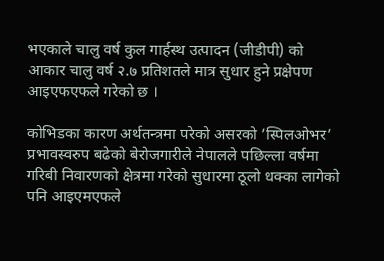भएकाले चालु वर्ष कुल गार्हस्थ उत्पादन (जीडीपी) को आकार चालु वर्ष २.७ प्रतिशतले मात्र सुधार हुने प्रक्षेपण आइएफएफले गरेको छ ।

कोभिडका कारण अर्थतन्त्रमा परेको असरको ’स्पिलओभर’ प्रभावस्वरुप बढेको बेरोजगारीले नेपालले पछिल्ला वर्षमा गरिबी निवारणको क्षेत्रमा गरेको सुधारमा ठूलो धक्का लागेको पनि आइएमएफले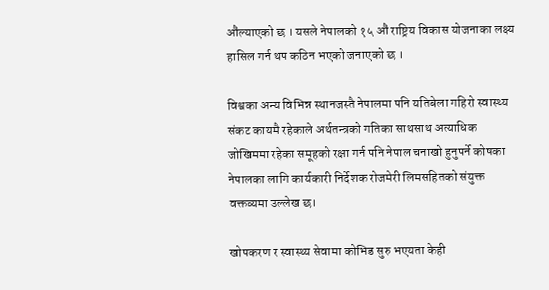औंल्याएको छ । यसले नेपालको १५ औं राष्ट्रिय विकास योजनाका लक्ष्य हासिल गर्न थप कठिन भएको जनाएको छ ।

विश्वका अन्य विभिन्न स्थानजस्तै नेपालमा पनि यतिबेला गहिरो स्वास्थ्य संकट कायमै रहेकाले अर्थतन्त्रको गतिका साथसाथ अत्याधिक जोखिममा रहेका समूहको रक्षा गर्न पनि नेपाल चनाखो हुनुपर्ने कोषका नेपालका लागि कार्यकारी निर्देशक रोजमेरी लिमसहितको संयुक्त वक्तव्यमा उल्लेख छ।

खोपकरण र स्वास्थ्य सेवामा कोभिड सुरु भएयता केही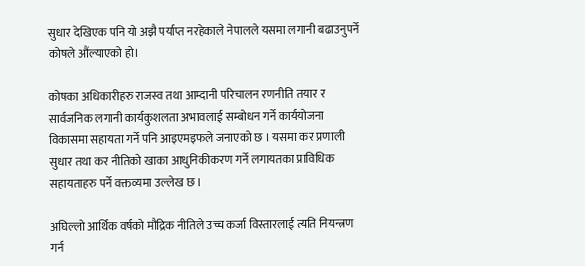सुधार देखिएक पनि यो अझै पर्याप्त नरहेकाले नेपालले यसमा लगानी बढाउनुपर्ने कोषले औंल्याएको हो।

कोषका अधिकारीहरु राजस्व तथा आम्दानी परिचालन रणनीति तयार र सार्वजनिक लगानी कार्यकुशलता अभावलाई सम्बोधन गर्ने कार्ययोजना विकासमा सहायता गर्ने पनि आइएमइफले जनाएको छ । यसमा कर प्रणाली सुधार तथा कर नीतिको खाका आधुनिकीकरण गर्ने लगायतका प्राविधिक सहायताहरु पर्ने वक्तव्यमा उल्लेख छ ।

अघिल्लो आर्थिक वर्षको मौद्रिक नीतिले उच्च कर्जा विस्तारलाई त्यति नियन्त्रण गर्न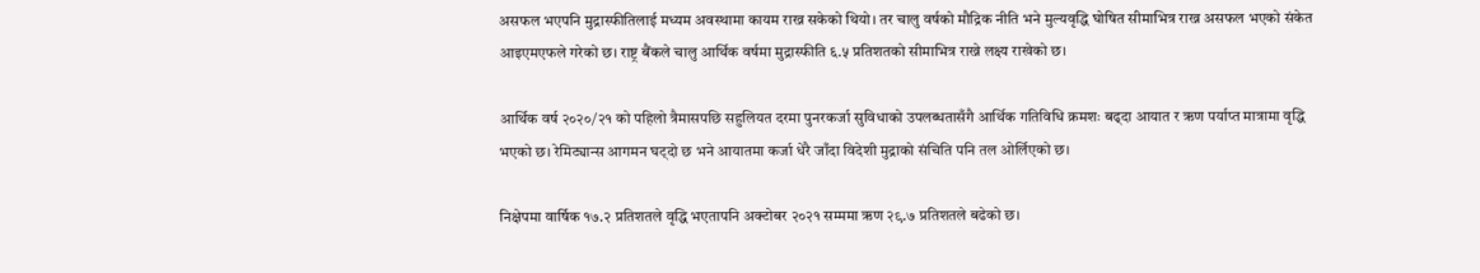असफल भएपनि मुद्रास्फीतिलाई मध्यम अवस्थामा कायम राख्न सकेको थियो। तर चालु वर्षको मौद्रिक नीति भने मुल्यवृद्धि घोषित सीमाभित्र राख्न असफल भएको संकेत आइएमएफले गरेको छ। राष्ट्र बैंकले चालु आर्थिक वर्षमा मुद्रास्फीति ६.५ प्रतिशतको सीमाभित्र राख्ने लक्ष्य राखेको छ।

आर्थिक वर्ष २०२०/२१ को पहिलो त्रैमासपछि सहुलियत दरमा पुनरकर्जा सुविधाको उपलब्धतासँगै आर्थिक गतिविधि क्रमशः बढ्दा आयात र ऋण पर्याप्त मात्रामा वृद्धि भएको छ। रेमिट्यान्स आगमन घट्दो छ भने आयातमा कर्जा धेरै जाँदा विदेशी मुद्राको संचिति पनि तल ओर्लिएको छ।

निक्षेपमा वार्षिक १७.२ प्रतिशतले वृद्धि भएतापनि अक्टोबर २०२१ सम्ममा ऋण २९.७ प्रतिशतले बढेको छ।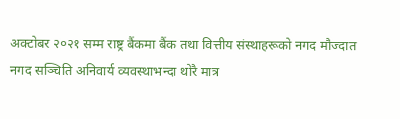अक्टोबर २०२१ सम्म राष्ट्र बैंकमा बैंक तथा वित्तीय संस्थाहरूको नगद मौज्दात नगद सञ्चिति अनिवार्य व्यवस्थाभन्दा थोरै मात्र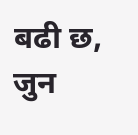बढी छ, जुन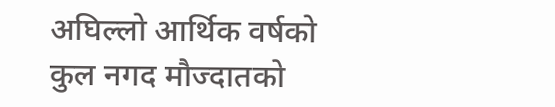अघिल्लो आर्थिक वर्षको कुल नगद मौज्दातको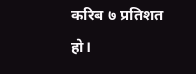करिब ७ प्रतिशत हो।